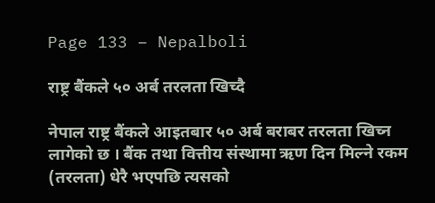Page 133 – Nepalboli

राष्ट्र बैंकले ५० अर्ब तरलता खिच्दै

नेपाल राष्ट्र बैंकले आइतबार ५० अर्ब बराबर तरलता खिच्न लागेको छ । बैंक तथा वित्तीय संस्थामा ऋण दिन मिल्ने रकम (तरलता) धेरै भएपछि त्यसको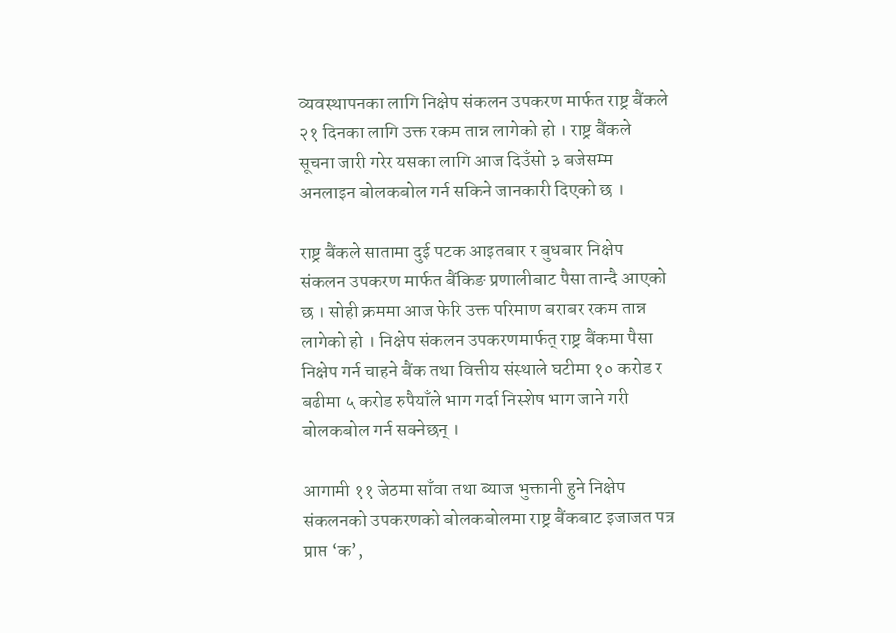व्यवस्थापनका लागि निक्षेप संकलन उपकरण मार्फत राष्ट्र बैंकले २१ दिनका लागि उक्त रकम तान्न लागेको हो । राष्ट्र बैंकले सूचना जारी गरेर यसका लागि आज दिउँसो ३ बजेसम्म अनलाइन बोलकबोल गर्न सकिने जानकारी दिएको छ ।

राष्ट्र बैंकले सातामा दुई पटक आइतबार र बुधबार निक्षेप संकलन उपकरण मार्फत बैंकिङ प्रणालीबाट पैसा तान्दै आएको छ । सोही क्रममा आज फेरि उक्त परिमाण बराबर रकम तान्न लागेको हो । निक्षेप संकलन उपकरणमार्फत् राष्ट्र बैंकमा पैसा निक्षेप गर्न चाहने बैंक तथा वित्तीय संस्थाले घटीमा १० करोड र बढीमा ५ करोड रुपैयाँले भाग गर्दा निस्शेष भाग जाने गरी बोलकबोल गर्न सक्नेछन् ।

आगामी ११ जेठमा साँवा तथा ब्याज भुक्तानी हुने निक्षेप संकलनको उपकरणको बोलकबोलमा राष्ट्र बैंकबाट इजाजत पत्र प्राप्त ‘क’,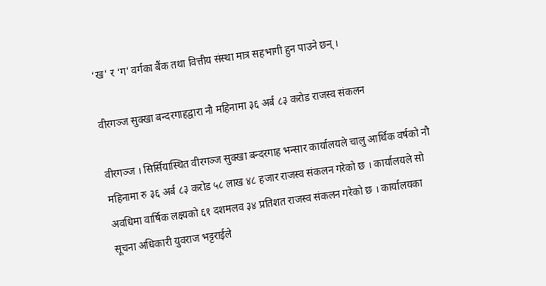‘ख’ र ‘ग’ वर्गका बैंक तथा वित्तीय संस्था मात्र सहभागी हुन पाउने छन् ।

वीरगञ्ज सुक्खा बन्दरगाहद्वारा नौ महिनामा ३६ अर्ब ८३ करोड राजस्व संकलन

वीरगञ्ज । सिर्सियास्थित वीरगञ्ज सुक्खा बन्दरगाह भन्सार कार्यालयले चालु आर्थिक वर्षको नौ महिनामा रु ३६ अर्ब ८३ करोड ५८ लाख ४८ हजार राजस्व संकलन गरेको छ । कार्यालयले सो अवधिमा वार्षिक लक्ष्यको ६१ दशमलव ३४ प्रतिशत राजस्व संकलन गरेको छ । कार्यालयका सूचना अधिकारी युवराज भट्टराईले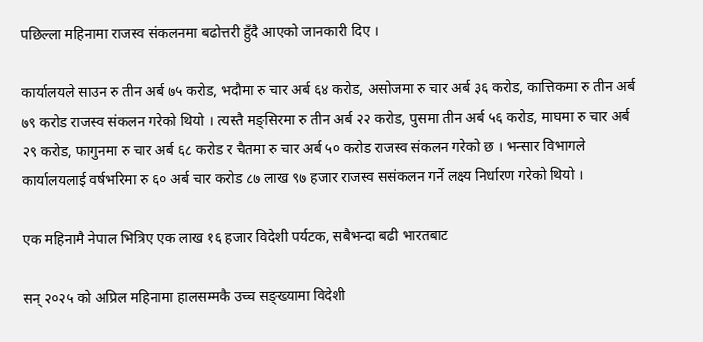पछिल्ला महिनामा राजस्व संकलनमा बढोत्तरी हुँदै आएको जानकारी दिए ।

कार्यालयले साउन रु तीन अर्ब ७५ करोड, भदौमा रु चार अर्ब ६४ करोड, असोजमा रु चार अर्ब ३६ करोड, कात्तिकमा रु तीन अर्ब ७९ करोड राजस्व संकलन गरेको थियो । त्यस्तै मङ्सिरमा रु तीन अर्ब २२ करोड, पुसमा तीन अर्ब ५६ करोड, माघमा रु चार अर्ब २९ करोड, फागुनमा रु चार अर्ब ६८ करोड र चैतमा रु चार अर्ब ५० करोड राजस्व संकलन गरेको छ । भन्सार विभागले कार्यालयलाई वर्षभरिमा रु ६० अर्ब चार करोड ८७ लाख ९७ हजार राजस्व ससंकलन गर्ने लक्ष्य निर्धारण गरेको थियो ।

एक महिनामै नेपाल भित्रिए एक लाख १६ हजार विदेशी पर्यटक, सबैभन्दा बढी भारतबाट

सन् २०२५ को अप्रिल महिनामा हालसम्मकै उच्च सङ्ख्यामा विदेशी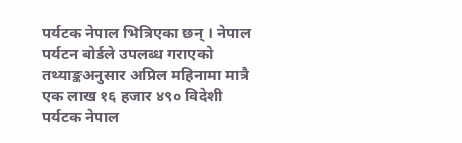पर्यटक नेपाल भित्रिएका छन् । नेपाल पर्यटन बोर्डले उपलब्ध गराएको तथ्याङ्कअनुसार अप्रिल महिनामा मात्रै एक लाख १६ हजार ४९० विदेशी पर्यटक नेपाल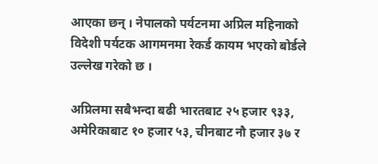आएका छन् । नेपालको पर्यटनमा अप्रिल महिनाको विदेशी पर्यटक आगमनमा रेकर्ड कायम भएको बोर्डले उल्लेख गरेको छ ।

अप्रिलमा सबैभन्दा बढी भारतबाट २५ हजार ९३३, अमेरिकाबाट १० हजार ५३, चीनबाट नौ हजार ३७ र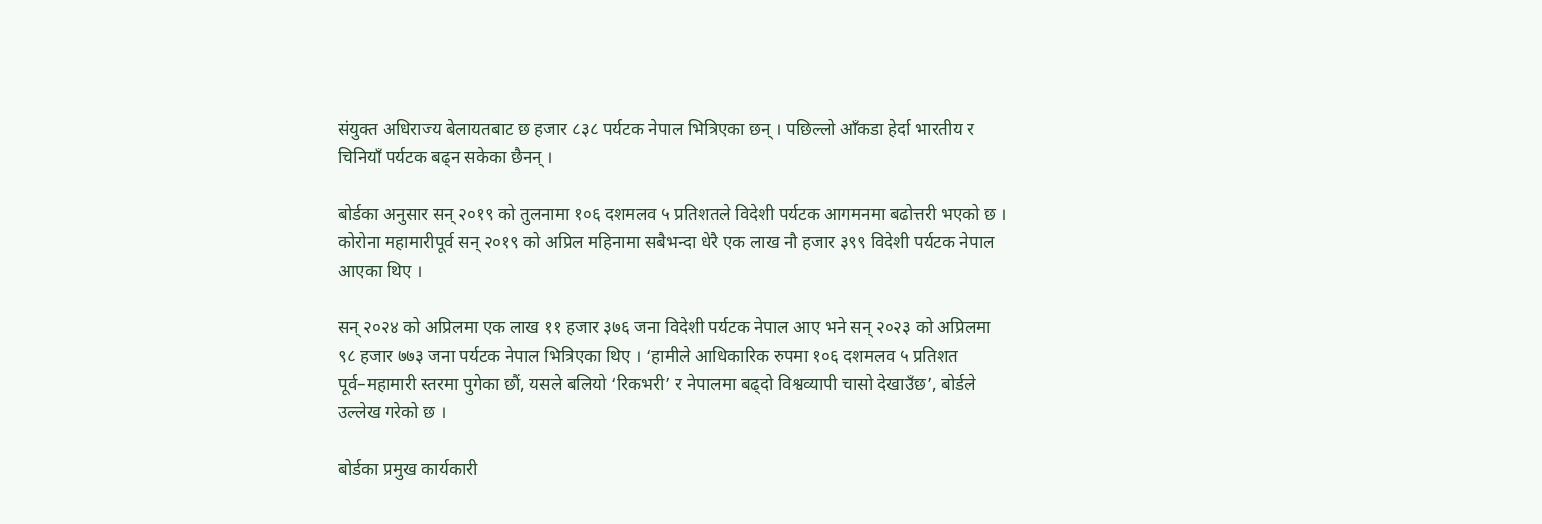संयुक्त अधिराज्य बेलायतबाट छ हजार ८३८ पर्यटक नेपाल भित्रिएका छन् । पछिल्लो आँकडा हेर्दा भारतीय र चिनियाँ पर्यटक बढ्न सकेका छैनन् ।

बोर्डका अनुसार सन् २०१९ को तुलनामा १०६ दशमलव ५ प्रतिशतले विदेशी पर्यटक आगमनमा बढोत्तरी भएको छ । कोरोना महामारीपूर्व सन् २०१९ को अप्रिल महिनामा सबैभन्दा धेरै एक लाख नौ हजार ३९९ विदेशी पर्यटक नेपाल आएका थिए ।

सन् २०२४ को अप्रिलमा एक लाख ११ हजार ३७६ जना विदेशी पर्यटक नेपाल आए भने सन् २०२३ को अप्रिलमा ९८ हजार ७७३ जना पर्यटक नेपाल भित्रिएका थिए । ‘हामीले आधिकारिक रुपमा १०६ दशमलव ५ प्रतिशत पूर्व–महामारी स्तरमा पुगेका छौं, यसले बलियो ‘रिकभरी’ र नेपालमा बढ्दो विश्वव्यापी चासो देखाउँछ’, बोर्डले उल्लेख गरेको छ ।

बोर्डका प्रमुख कार्यकारी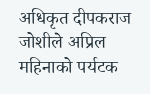अधिकृत दीपकराज जोशीले अप्रिल महिनाको पर्यटक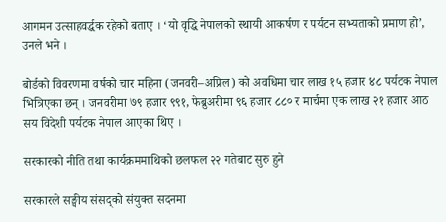आगमन उत्साहवर्द्धक रहेको बताए । ‘यो वृद्धि नेपालको स्थायी आकर्षण र पर्यटन सभ्यताको प्रमाण हो’, उनले भने ।

बोर्डको विवरणमा वर्षको चार महिना (जनवरी–अप्रिल) को अवधिमा चार लाख १५ हजार ४८ पर्यटक नेपाल भित्रिएका छन् । जनवरीमा ७९ हजार ९९१, फेब्रुअरीमा ९६ हजार ८८० र मार्चमा एक लाख २१ हजार आठ सय विदेशी पर्यटक नेपाल आएका थिए ।

सरकारको नीति तथा कार्यक्रममाथिको छलफल २२ गतेबाट सुरु हुने

सरकारले सङ्घीय संसद्को संयुक्त सदनमा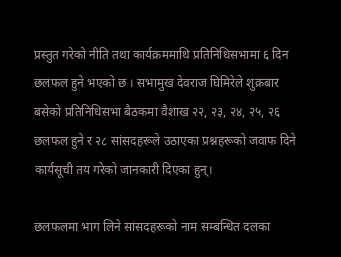प्रस्तुत गरेको नीति तथा कार्यक्रममाथि प्रतिनिधिसभामा ६ दिन छलफल हुने भएको छ । सभामुख देवराज घिमिरेले शुक्रबार बसेको प्रतिनिधिसभा बैठकमा वैशाख २२, २३, २४, २५, २६ छलफल हुने र २८ सांसदहरूले उठाएका प्रश्नहरूको जवाफ दिने कार्यसूची तय गरेको जानकारी दिएका हुन्।

छलफलमा भाग लिने सांसदहरूको नाम सम्बन्धित दलका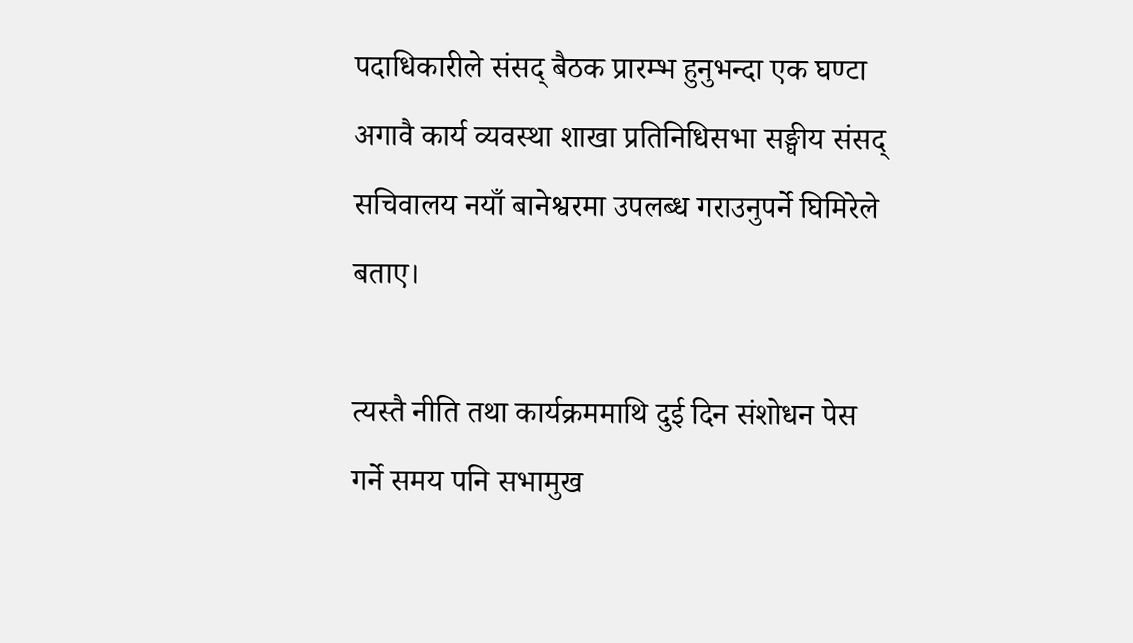पदाधिकारीले संसद् बैठक प्रारम्भ हुनुभन्दा एक घण्टा अगावै कार्य व्यवस्था शाखा प्रतिनिधिसभा सङ्घीय संसद् सचिवालय नयाँ बानेश्वरमा उपलब्ध गराउनुपर्ने घिमिरेले बताए।

त्यस्तै नीति तथा कार्यक्रममाथि दुई दिन संशोधन पेस गर्ने समय पनि सभामुख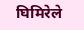घिमिरेले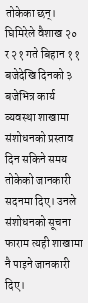तोकेका छन्। घिमिरेले वैशाख २० र २१ गते बिहान ११ बजेदेखि दिनको ३ बजेभित्र कार्य व्यवस्था शाखामा संशोधनको प्रस्ताव दिन सकिने समय तोकेको जानकारी सदनमा दिए। उनले संशोधनको सूचना फाराम त्यही शाखामा नै पाइने जानकारी दिए।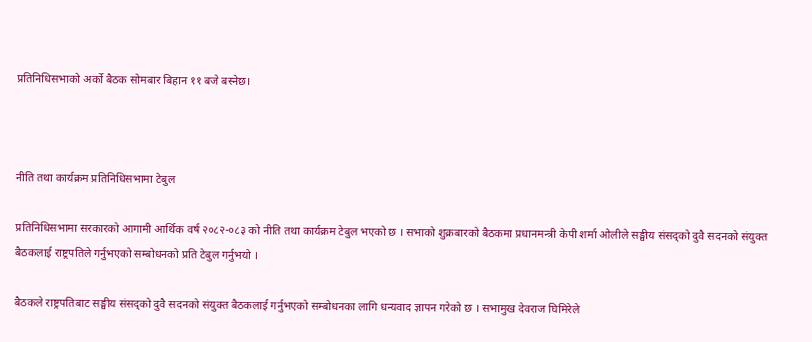प्रतिनिधिसभाको अर्को बैठक सोमबार बिहान ११ बजे बस्नेछ।



नीति तथा कार्यक्रम प्रतिनिधिसभामा टेबुल

प्रतिनिधिसभामा सरकारको आगामी आर्थिक वर्ष २०८२-०८३ को नीति तथा कार्यक्रम टेबुल भएको छ । सभाको शुक्रबारको बैठकमा प्रधानमन्त्री केपी शर्मा ओलीले सङ्घीय संसद्को दुवै सदनको संयुक्त बैठकलाई राष्ट्रपतिले गर्नुभएको सम्बोधनको प्रति टेबुल गर्नुभयो ।

बैठकले राष्ट्रपतिबाट सङ्घीय संसद्को दुवै सदनको संयुक्त बैठकलाई गर्नुभएको सम्बोधनका लागि धन्यवाद ज्ञापन गरेको छ । सभामुख देवराज घिमिरेले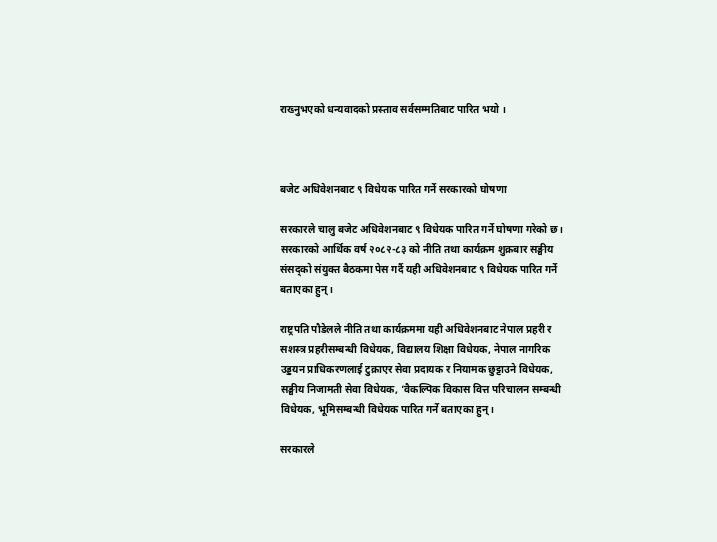राख्नुभएको धन्यवादको प्रस्ताव सर्वसम्मतिबाट पारित भयो ।



बजेट अधिवेशनबाट ९ विधेयक पारित गर्ने सरकारको घोषणा

सरकारले चालु बजेट अधिवेशनबाट ९ विधेयक पारित गर्ने घोषणा गरेको छ। सरकारको आर्थिक वर्ष २०८२-८३ को नीति तथा कार्यक्रम शुक्रबार सङ्घीय संसद्को संयुक्त बैठकमा पेस गर्दै यही अधिवेशनबाट ९ विधेयक पारित गर्ने बताएका हुन्।

राष्ट्रपति पौडेलले नीति तथा कार्यक्रममा यही अधिवेशनबाट नेपाल प्रहरी र सशस्त्र प्रहरीसम्बन्धी विधेयक, विद्यालय शिक्षा विधेयक, नेपाल नागरिक उड्डयन प्राधिकरणलाई टुक्राएर सेवा प्रदायक र नियामक छुट्टाउने विधेयक, सङ्घीय निजामती सेवा विधेयक, ‘वैकल्पिक विकास वित्त परिचालन सम्बन्धी विधेयक, भूमिसम्बन्धी विधेयक पारित गर्ने बताएका हुन्।

सरकारले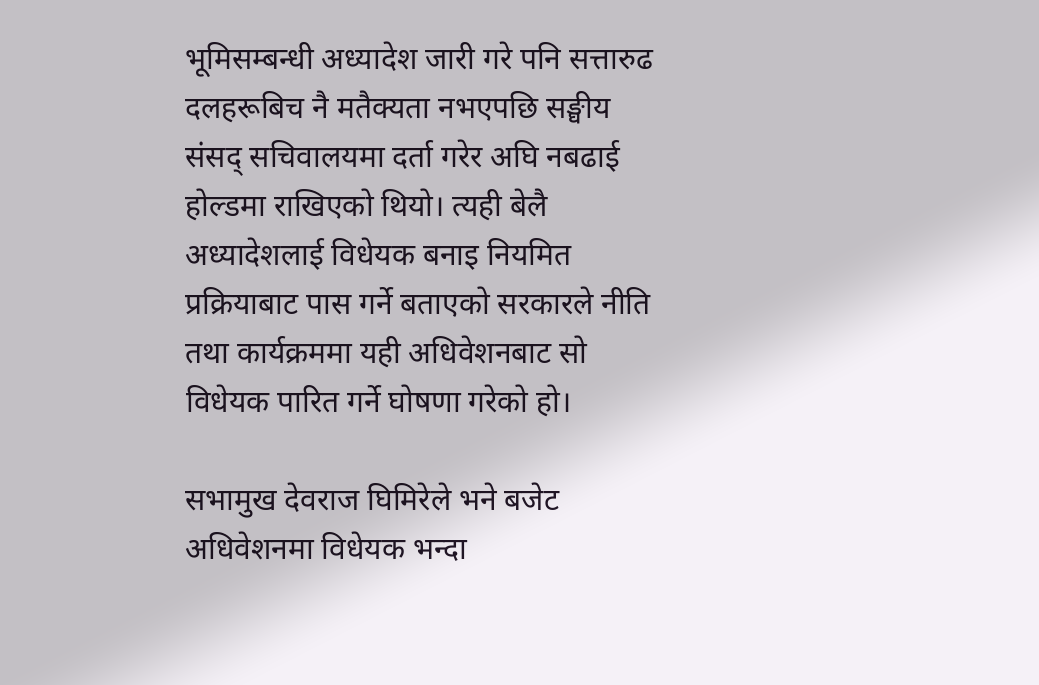भूमिसम्बन्धी अध्यादेश जारी गरे पनि सत्तारुढ दलहरूबिच नै मतैक्यता नभएपछि सङ्घीय संसद् सचिवालयमा दर्ता गरेर अघि नबढाई होल्डमा राखिएको थियो। त्यही बेलै अध्यादेशलाई विधेयक बनाइ नियमित प्रक्रियाबाट पास गर्ने बताएको सरकारले नीति तथा कार्यक्रममा यही अधिवेशनबाट सो विधेयक पारित गर्ने घोषणा गरेको हो।

सभामुख देवराज घिमिरेले भने बजेट अधिवेशनमा विधेयक भन्दा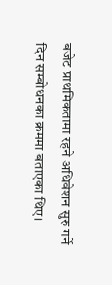बजेट प्राथमिकतामा रहने अधिवेशन सुरु गर्ने दिन सम्बोधनका क्रममा बताएका थिए।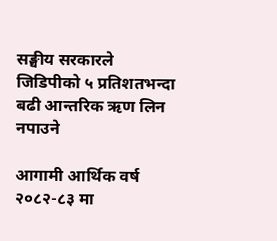सङ्घीय सरकारले जिडिपीको ५ प्रतिशतभन्दा बढी आन्तरिक ऋण लिन नपाउने

आगामी आर्थिक वर्ष २०८२-८३ मा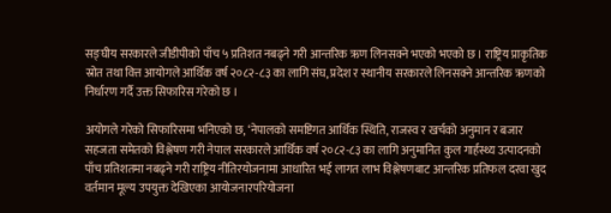सङ्घीय सरकारले जीडीपीको पाँच ५ प्रतिशत नबढ्ने गरी आन्तरिक ऋण लिनसक्ने भएको भएको छ । राष्ट्रिय प्राकृतिक स्रोत तथा वित्त आयोगले आर्थिक वर्ष २०८२-८३ का लागि संघ, प्रदेश र स्थानीय सरकारले लिनसक्ने आन्तरिक ऋणको निर्धारण गर्दै उक्त सिफारिस गरेको छ ।

अयोगले गरेको सिफारिसमा भनिएको छ, ‘नेपालको समष्टिगत आर्थिक स्थिति, राजस्व र खर्चको अनुमान र बजार सहजता समेतको विश्लेषण गरी नेपाल सरकारले आर्थिक वर्ष २०८२-८३ का लागि अनुमानित कुल गार्हस्थ्य उत्पादनको पाँच प्रतिशतमा नबढ्ने गरी राष्ट्रिय नीतिरयोजनामा आधारित भई लागत लाभ विश्लेषणबाट आन्तरिक प्रतिफल दरवा खुद वर्तमान मूल्य उपयुक्त देखिएका आयोजनारपरियोजना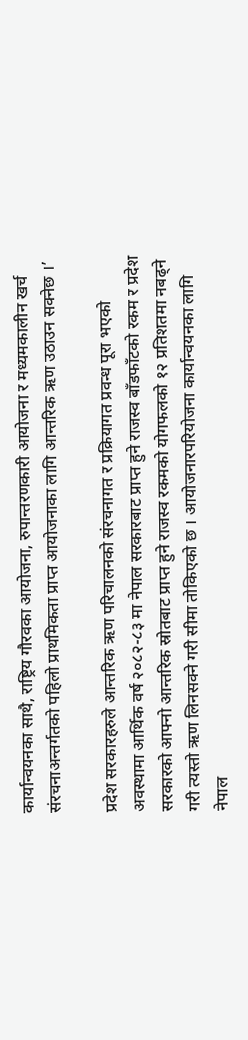कार्यान्वयनका साथै, राष्ट्रिय गौरवका आयोजना, रुपान्तरणकारी आयोजना र मध्यमकालीन खर्च संरचनाअन्तर्गतको पहिलो प्राथमिकता प्राप्त आयोजनाका लागि आन्तरिक ऋण उठाउन सक्नेछ ।’

प्रदेश सरकारहरुले आन्तरिक ऋण परिचालनको संरचनागत र प्रक्रियागत प्रवन्ध पूरा भएको अवस्थामा आर्थिक वर्ष २०८२-८३ मा नेपाल सरकारबाट प्राप्त हुने राजस्व बाँडफाँटको रकम र प्रदेश सरकारको आफ्नो आन्तरिक स्रोतबाट प्राप्त हुने राजस्व रकमको योगफलको १२ प्रतिशतमा नबढ्ने गरी त्यस्तो ऋण लिनसक्ने गरी सीमा तोकिएको छ । आयोजनारपरियोजना कार्यान्वयनका लागि नेपाल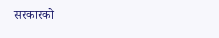सरकारको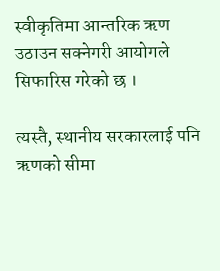स्वीकृतिमा आन्तरिक ऋण उठाउन सक्नेगरी आयोगले सिफारिस गरेको छ ।

त्यस्तै, स्थानीय सरकारलाई पनि ऋणको सीमा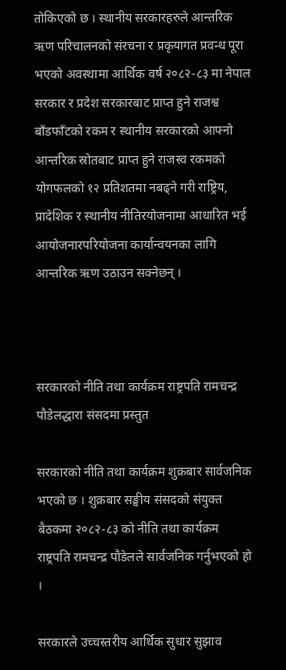तोकिएको छ । स्थानीय सरकारहरुले आन्तरिक ऋण परिचालनको संरचना र प्रकृयागत प्रवन्ध पूरा भएको अवस्थामा आर्थिक वर्ष २०८२-८३ मा नेपाल सरकार र प्रदेश सरकारबाट प्राप्त हुने राजश्व बाँडफाँटको रकम र स्थानीय सरकारको आफ्नो आन्तरिक स्रोतबाट प्राप्त हुने राजस्व रकमको योगफलको १२ प्रतिशतमा नबढ्ने गरी राष्ट्रिय, प्रादेशिक र स्थानीय नीतिरयोजनामा आधारित भई आयोजनारपरियोजना कार्यान्वयनका लागि आन्तरिक ऋण उठाउन सक्नेछन् ।



सरकारको नीति तथा कार्यक्रम राष्ट्रपति रामचन्द्र पौडेलद्धारा संसदमा प्रस्तुत

सरकारको नीति तथा कार्यक्रम शुक्रबार सार्वजनिक भएको छ । शुक्रबार सङ्घीय संसदको संयुक्त बैठकमा २०८२-८३ को नीति तथा कार्यक्रम राष्ट्रपति रामचन्द्र पौडेलले सार्वजनिक गर्नुभएको हो ।

सरकारले उच्चस्तरीय आर्थिक सुधार सुझाव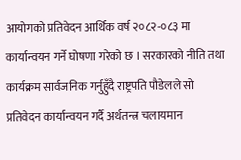आयोगको प्रतिवेदन आर्थिक वर्ष २०८२-०८३ मा कार्यान्वयन गर्ने घोषणा गरेको छ । सरकारको नीति तथा कार्यक्रम सार्वजनिक गर्नुहुँदै राष्ट्रपति पौडेलले सो प्रतिवेदन कार्यान्वयन गर्दै अर्थतन्त्र चलायमान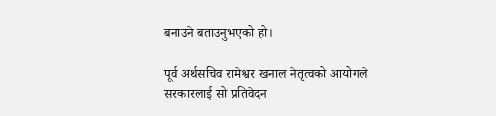बनाउने बताउनुभएको हो।

पूर्व अर्थसचिव रामेश्वर खनाल नेतृत्वको आयोगले सरकारलाई सो प्रतिवेदन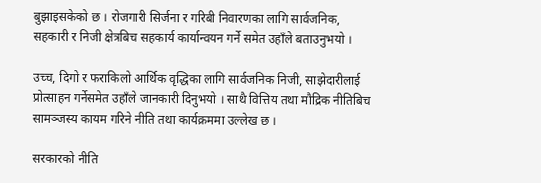बुझाइसकेको छ । रोजगारी सिर्जना र गरिबी निवारणका लागि सार्वजनिक, सहकारी र निजी क्षेत्रबिच सहकार्य कार्यान्वयन गर्ने समेत उहाँले बताउनुभयो ।

उच्च, दिगो र फराकिलो आर्थिक वृद्धिका लागि सार्वजनिक निजी, साझेदारीलाई प्रोत्साहन गर्नेसमेत उहाँले जानकारी दिनुभयो । साथै वित्तिय तथा मौद्रिक नीतिबिच सामञ्जस्य कायम गरिने नीति तथा कार्यक्रममा उल्लेख छ ।

सरकारको नीति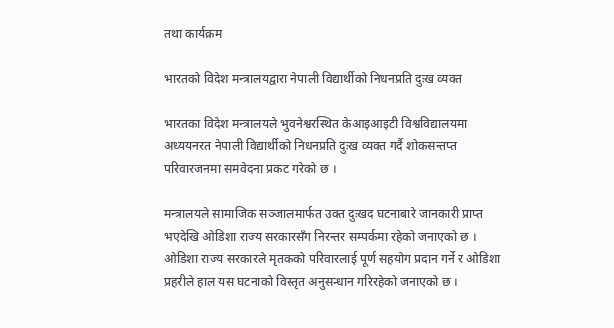तथा कार्यक्रम

भारतको विदेश मन्त्रालयद्वारा नेपाली विद्यार्थीको निधनप्रति दुःख व्यक्त

भारतका विदेश मन्त्रालयले भुवनेश्वरस्थित केआइआइटी विश्वविद्यालयमा अध्ययनरत नेपाली विद्यार्थीको निधनप्रति दुःख व्यक्त गर्दै शोकसन्तप्त परिवारजनमा समवेदना प्रकट गरेको छ ।

मन्त्रालयले सामाजिक सञ्जालमार्फत उक्त दुःखद घटनाबारे जानकारी प्राप्त भएदेखि ओडिशा राज्य सरकारसँग निरन्तर सम्पर्कमा रहेको जनाएको छ । ओडिशा राज्य सरकारले मृतकको परिवारलाई पूर्ण सहयोग प्रदान गर्ने र ओडिशा प्रहरीले हाल यस घटनाको विस्तृत अनुसन्धान गरिरहेको जनाएको छ ।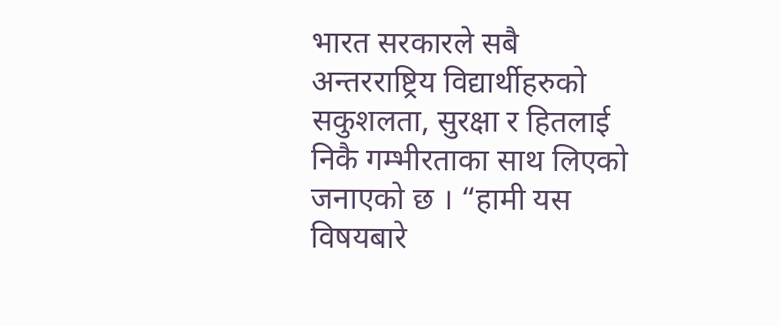भारत सरकारले सबै अन्तरराष्ट्रिय विद्यार्थीहरुको सकुशलता, सुरक्षा र हितलाई निकै गम्भीरताका साथ लिएको जनाएको छ । “हामी यस विषयबारे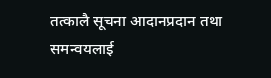तत्कालै सूचना आदानप्रदान तथा समन्वयलाई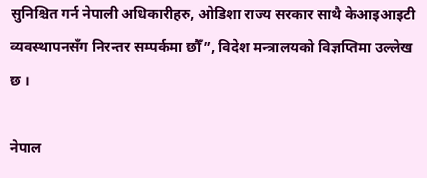सुनिश्चित गर्न नेपाली अधिकारीहरु, ओडिशा राज्य सरकार साथै केआइआइटी व्यवस्थापनसँग निरन्तर सम्पर्कमा छौँ”, विदेश मन्त्रालयको विज्ञप्तिमा उल्लेख छ ।

नेपाल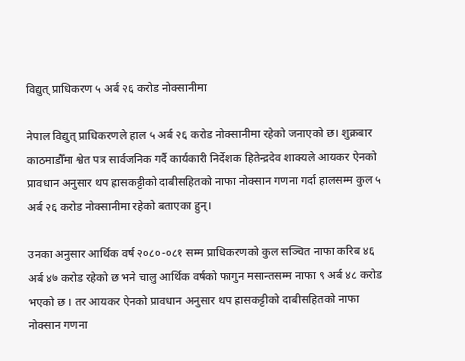विद्युत् प्राधिकरण ५ अर्ब २६ करोड नोक्सानीमा

नेपाल विद्युत् प्राधिकरणले हाल ५ अर्ब २६ करोड नोक्सानीमा रहेको जनाएको छ। शुक्रबार काठमाडौँमा श्वेत पत्र सार्वजनिक गर्दै कार्यकारी निर्देशक हितेन्द्रदेव शाक्यले आयकर ऐनको प्रावधान अनुसार थप ह्रासकट्टीको दाबीसहितको नाफा नोक्सान गणना गर्दा हालसम्म कुल ५ अर्ब २६ करोड नोक्सानीमा रहेको बताएका हुन्।

उनका अनुसार आर्थिक वर्ष २०८०-०८१ सम्म प्राधिकरणको कुल सञ्चित नाफा करिब ४६ अर्ब ४७ करोड रहेको छ भने चालु आर्थिक वर्षको फागुन मसान्तसम्म नाफा ९ अर्ब ४८ करोड भएको छ । तर आयकर ऐनको प्रावधान अनुसार थप ह्रासकट्टीको दाबीसहितको नाफा नोक्सान गणना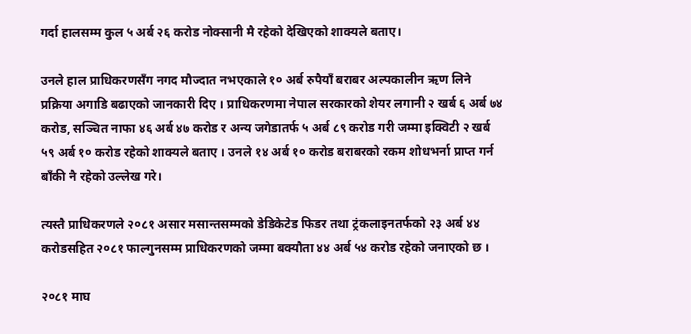गर्दा हालसम्म कुल ५ अर्ब २६ करोड नोक्सानी मै रहेको देखिएको शाक्यले बताए।

उनले हाल प्राधिकरणसँग नगद मौज्दात नभएकाले १० अर्ब रुपैयाँ बराबर अल्पकालीन ऋण लिने प्रक्रिया अगाडि बढाएको जानकारी दिए । प्राधिकरणमा नेपाल सरकारको शेयर लगानी २ खर्ब ६ अर्ब ७४ करोड, सञ्चित नाफा ४६ अर्ब ४७ करोड र अन्य जगेडातर्फ ५ अर्ब ८९ करोड गरी जम्मा इक्विटी २ खर्ब ५९ अर्ब १० करोड रहेको शाक्यले बताए । उनले १४ अर्ब १० करोड बराबरको रकम शोधभर्ना प्राप्त गर्न बाँकी नै रहेको उल्लेख गरे।

त्यस्तै प्राधिकरणले २०८१ असार मसान्तसम्मको डेडिकेटेड फिडर तथा ट्रंकलाइनतर्फको २३ अर्ब ४४ करोडसहित २०८१ फाल्गुनसम्म प्राधिकरणको जम्मा बक्यौता ४४ अर्ब ५४ करोड रहेको जनाएको छ ।

२०८१ माघ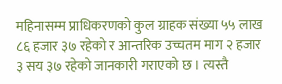महिनासम्म प्राधिकरणको कुल ग्राहक संख्या ५५ लाख ८६ हजार ३७ रहेको र आन्तरिक उच्चतम माग २ हजार ३ सय ३७ रहेको जानकारी गराएको छ । त्यस्तै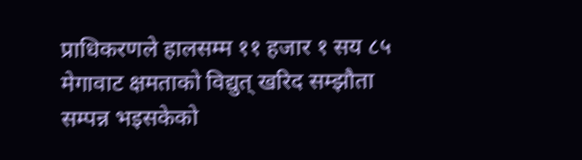प्राधिकरणले हालसम्म ११ हजार १ सय ८५ मेगावाट क्षमताको विद्युत् खरिद सम्झौता सम्पन्न भइसकेको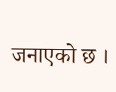जनाएको छ ।